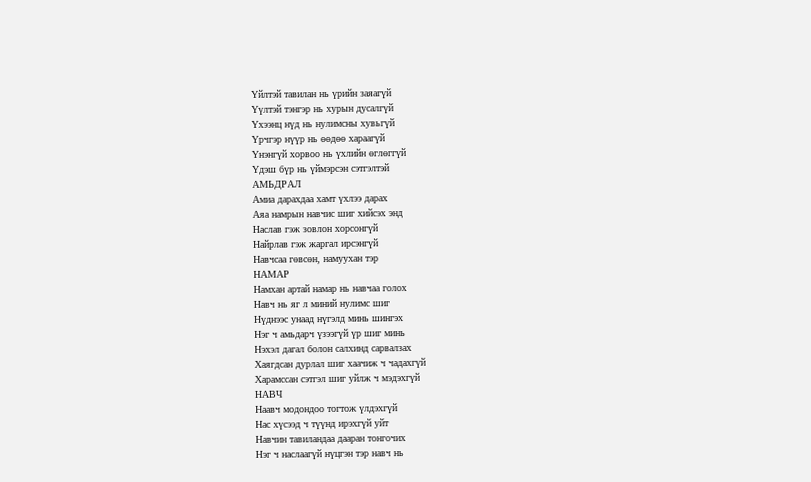Үйлтэй тавилан нь үрийн заяагүй
Үүлтэй тэнгэр нь хурын дусалгүй
Үхээнц нүд нь нулимсны хувьгүй
Үрчгэр нүүр нь өөдөө хараагүй
Үнэнгүй хорвоо нь үхлийн өглөггүй
Үдэш бүр нь үймэрсэн сэтгэлтэй
АМЬДРАЛ
Амиа дарахдаа хамт үхлээ дарах
Аяа намрын навчис шиг хийсэх энд
Наслав гэж зовлон хорсонгүй
Найрлав гэж жаргал ирсэнгүй
Навчсаа гөвсөн, намуухан тэр
НАМАР
Намхан артай намар нь навчаа голох
Навч нь яг л миний нулимс шиг
Нүднээс унаад нүгэлд минь шингэх
Нэг ч амьдарч үзээгүй үр шиг минь
Нэхэл дагал болон салхинд сарвалзах
Хаягдсан дурлал шиг хаачиж ч чадахгүй
Харамссан сэтгэл шиг уйлж ч мэдэхгүй
НАВЧ
Наавч модондоо тогтож үлдэхгүй
Нас хүсээд ч түүнд ирэхгүй уйт
Навчин тавиландаа дааран тонгочих
Нэг ч наслаагүй нүцгэн тэр навч нь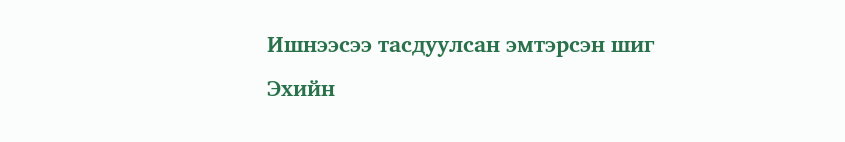Ишнээсээ тасдуулсан эмтэрсэн шиг
Эхийн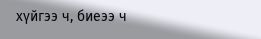хүйгээ ч, биеээ ч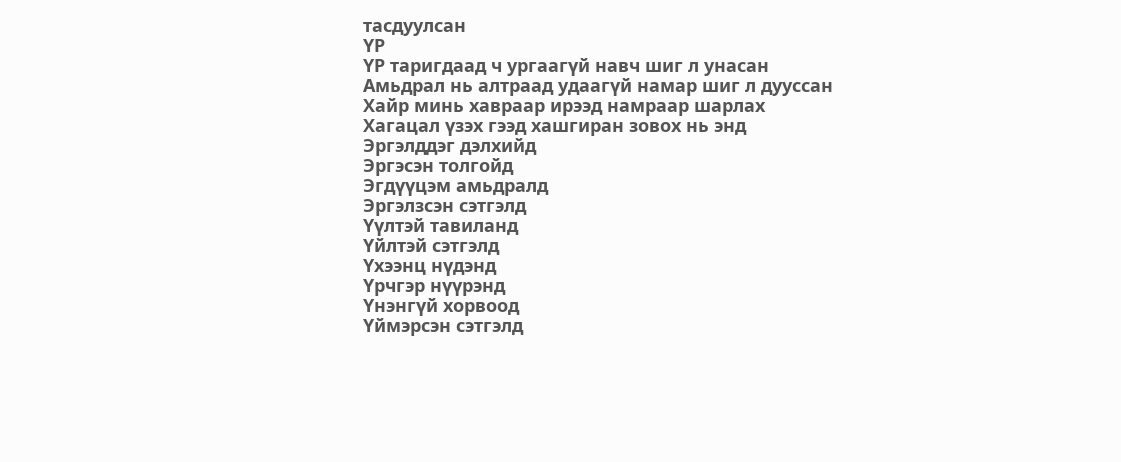тасдуулсан
ҮР
ҮР таригдаад ч ургаагүй навч шиг л унасан
Амьдрал нь алтраад удаагүй намар шиг л дууссан
Хайр минь хавраар ирээд намраар шарлах
Хагацал үзэх гээд хашгиран зовох нь энд
Эргэлддэг дэлхийд
Эргэсэн толгойд
Эгдүүцэм амьдралд
Эргэлзсэн сэтгэлд
Үүлтэй тавиланд
Үйлтэй сэтгэлд
Үхээнц нүдэнд
Үрчгэр нүүрэнд
Үнэнгүй хорвоод
Үймэрсэн сэтгэлд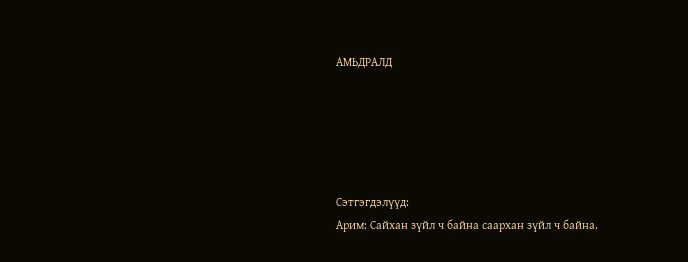АМЬДРАЛД





Сэтгэгдэлүүд:
Арим: Сайхан зүйл ч байна саархан зүйл ч байна.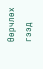Өөрчлөх гээд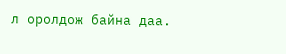л оролдож байна даа.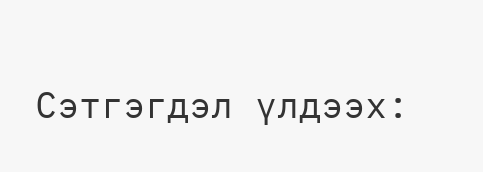Сэтгэгдэл үлдээх: